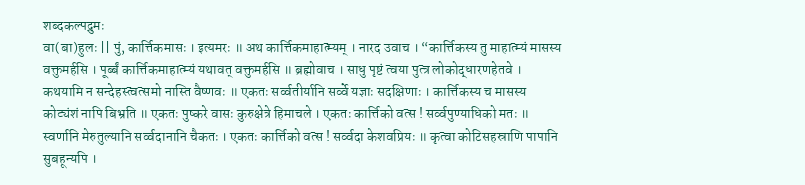शब्दकल्पद्रुमः
वा(बा)हुलः || पुं, कार्त्तिकमासः । इत्यमरः ॥ अथ कार्त्तिकमाहात्म्यम् । नारद उवाच । “कार्त्तिकस्य तु माहात्म्यं मासस्य वक्तुमर्हसि । पूर्ब्बं कार्त्तिकमाहात्म्यं यथावत् वक्तुमर्हसि ॥ ब्रह्मोवाच । साधु पृष्टं त्वया पुत्त्र लोकोद्धारणहेतवे । कथयामि न सन्देहस्त्वत्समो नास्ति वैष्णवः ॥ एकतः सर्व्वतीर्यानि सर्व्वे यज्ञाः सदक्षिणाः । कार्त्तिकस्य च मासस्य कोट्यंशं नापि बिभ्रति ॥ एकतः पुष्करे वासः कुरुक्षेत्रे हिमाचले । एकतः कार्त्तिको वत्स ! सर्व्वपुण्याधिको मतः ॥ स्वर्णानि मेरुतुल्यानि सर्व्वदानानि चैकतः । एकतः कार्त्तिको वत्स ! सर्व्वदा केशवप्रियः ॥ कृत्वा कोटिसहस्राणि पापानि सुबहून्यपि ।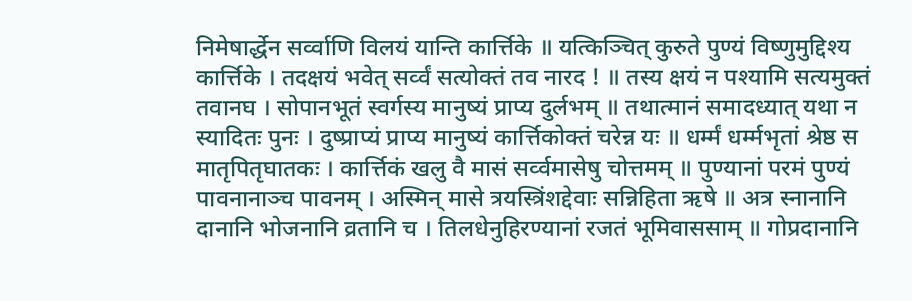निमेषार्द्धेन सर्व्वाणि विलयं यान्ति कार्त्तिके ॥ यत्किञ्चित् कुरुते पुण्यं विष्णुमुद्दिश्य कार्त्तिके । तदक्षयं भवेत् सर्व्वं सत्योक्तं तव नारद ! ॥ तस्य क्षयं न पश्यामि सत्यमुक्तं तवानघ । सोपानभूतं स्वर्गस्य मानुष्यं प्राप्य दुर्लभम् ॥ तथात्मानं समादध्यात् यथा न स्यादितः पुनः । दुष्प्राप्यं प्राप्य मानुष्यं कार्त्तिकोक्तं चरेन्न यः ॥ धर्म्मं धर्म्मभृतां श्रेष्ठ स मातृपितृघातकः । कार्त्तिकं खलु वै मासं सर्व्वमासेषु चोत्तमम् ॥ पुण्यानां परमं पुण्यं पावनानाञ्च पावनम् । अस्मिन् मासे त्रयस्त्रिंशद्देवाः सन्निहिता ऋषे ॥ अत्र स्नानानि दानानि भोजनानि व्रतानि च । तिलधेनुहिरण्यानां रजतं भूमिवाससाम् ॥ गोप्रदानानि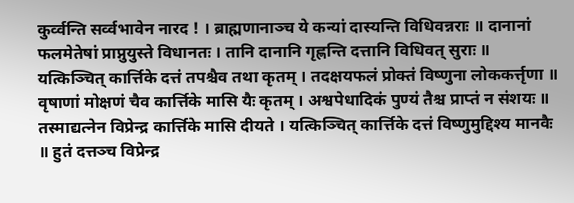कुर्व्वन्ति सर्व्वभावेन नारद ! । ब्राह्मणानाञ्च ये कन्यां दास्यन्ति विधिवन्नराः ॥ दानानां फलमेतेषां प्राप्नुयुस्ते विधानतः । तानि दानानि गृह्णन्ति दत्तानि विधिवत् सुराः ॥ यत्किञ्चित् कार्त्तिके दत्तं तपश्चैव तथा कृतम् । तदक्षयफलं प्रोक्तं विष्णुना लोककर्त्तृणा ॥ वृषाणां मोक्षणं चैव कार्त्तिके मासि यैः कृतम् । अश्वपेधादिकं पुण्यं तैश्च प्राप्तं न संशयः ॥ तस्माद्यत्नेन विप्रेन्द्र कार्त्तिके मासि दीयते । यत्किञ्चित् कार्त्तिके दत्तं विष्णुमुद्दिश्य मानवैः ॥ हुतं दत्तञ्च विप्रेन्द्र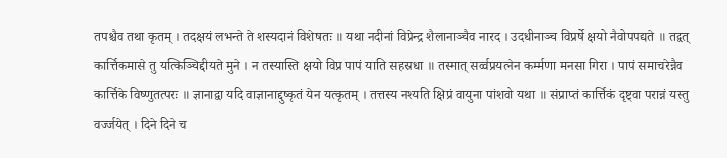तपश्चैव तथा कृतम् । तदक्षयं लभन्ते ते शस्यदानं विशेषतः ॥ यथा नदीनां विप्रेन्द्र शैलानाञ्चैव नारद । उदधीनाञ्च विप्रर्षे क्षयो नैवोपपद्यते ॥ तद्वत् कार्त्तिकमासे तु यत्किञ्चिद्दीयते मुने । न तस्यास्ति क्षयो विप्र पापं याति सहस्रधा ॥ तस्मात् सर्व्वप्रयत्नेन कर्म्मणा मनसा गिरा । पापं समाचरेन्नैव कार्त्तिके विष्णुतत्परः ॥ ज्ञानाद्वा यदि वाज्ञानाद्दुष्कृतं येन यत्कृतम् । तत्तस्य नश्यति क्षिप्रं वायुना पांशवो यथा ॥ संप्राप्तं कार्त्तिकं दृष्ट्वा परान्नं यस्तु वर्ज्जयेत् । दिने दिने च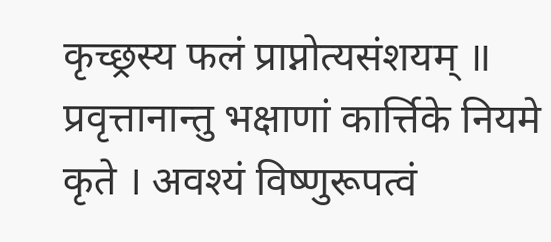कृच्छ्रस्य फलं प्राप्नोत्यसंशयम् ॥ प्रवृत्तानान्तु भक्षाणां कार्त्तिके नियमे कृते । अवश्यं विष्णुरूपत्वं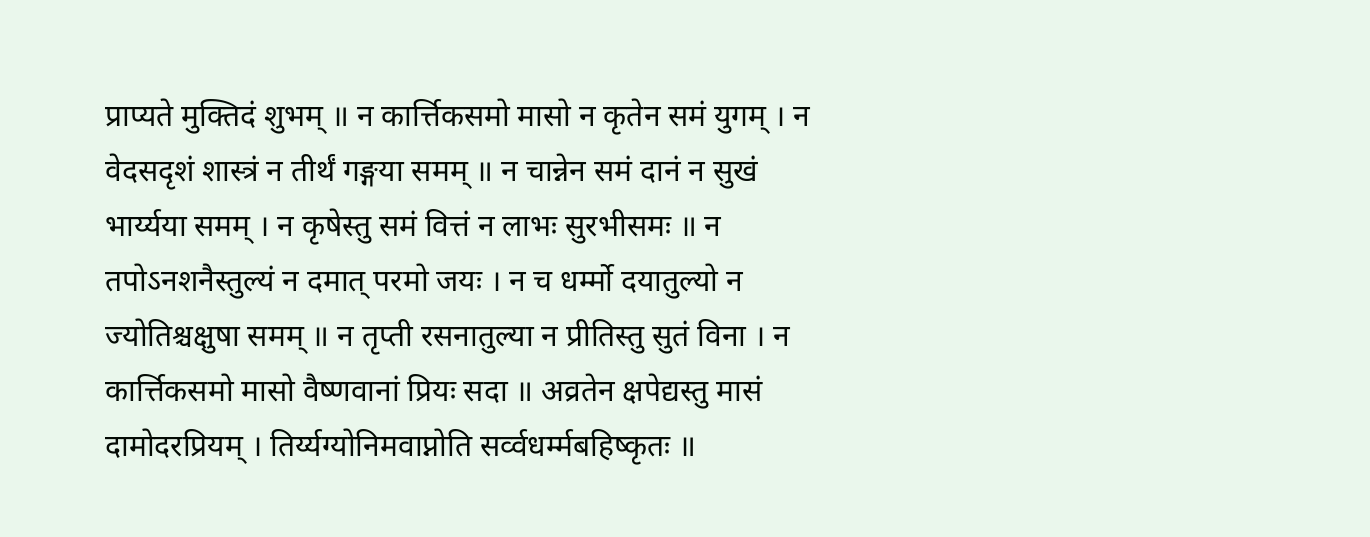प्राप्यते मुक्तिदं शुभम् ॥ न कार्त्तिकसमो मासो न कृतेन समं युगम् । न वेदसदृशं शास्त्रं न तीर्थं गङ्गया समम् ॥ न चान्नेन समं दानं न सुखं भार्य्यया समम् । न कृषेस्तु समं वित्तं न लाभः सुरभीसमः ॥ न तपोऽनशनैस्तुल्यं न दमात् परमो जयः । न च धर्म्मो दयातुल्यो न ज्योतिश्चक्षुषा समम् ॥ न तृप्ती रसनातुल्या न प्रीतिस्तु सुतं विना । न कार्त्तिकसमो मासो वैष्णवानां प्रियः सदा ॥ अव्रतेन क्षपेद्यस्तु मासं दामोदरप्रियम् । तिर्य्यग्योनिमवाप्नोति सर्व्वधर्म्मबहिष्कृतः ॥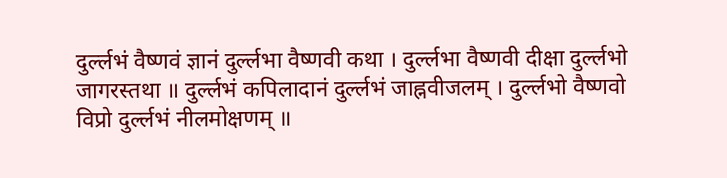दुर्ल्लभं वैष्णवं ज्ञानं दुर्ल्लभा वैष्णवी कथा । दुर्ल्लभा वैष्णवी दीक्षा दुर्ल्लभो जागरस्तथा ॥ दुर्ल्लभं कपिलादानं दुर्ल्लभं जाह्नवीजलम् । दुर्ल्लभो वैष्णवो विप्रो दुर्ल्लभं नीलमोक्षणम् ॥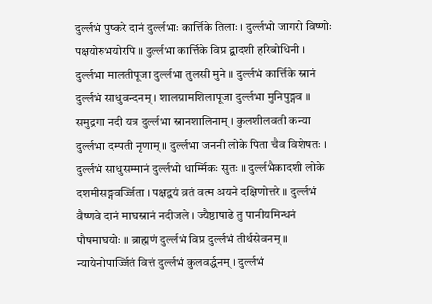दुर्ल्लभं पुष्करे दानं दुर्ल्लभाः कार्त्तिके तिलाः । दुर्ल्लभो जागरो विष्णोः पक्षयोरुभयोरपि ॥ दुर्ल्लभा कार्त्तिके विप्र द्बादशी हरिबोधिनी । दुर्ल्लभा मालतीपूजा दुर्ल्लभा तुलसी मुने ॥ दुर्ल्लभं कार्त्तिके स्नानं दुर्ल्लभं साधुवन्दनम् । शालग्रामशिलापूजा दुर्ल्लभा मुनिपुङ्गव ॥ समुद्रगा नदी यत्र दुर्ल्लभा स्नानशालिनाम् । कुलशीलवती कन्या दुर्ल्लभा दम्पती नृणाम् ॥ दुर्ल्लभा जननी लोके पिता चैव विशेषतः । दुर्ल्लभं साधुसम्मानं दुर्ल्लभो धार्म्मिकः सुतः ॥ दुर्ल्लभैकादशी लोके दशमीसङ्गवर्ज्जिता । पक्षद्वयं व्रतं वत्म अयने दक्षिणोत्तरे ॥ दुर्ल्लभं वैष्णवे दानं माघस्नानं नदीजले । ज्यैष्ठाषाढे तु पानीयमिन्धनं पौषमाघयोः ॥ ब्राह्मणं दुर्ल्लभं विप्र दुर्ल्लभं तीर्थसेवनम् ॥ न्यायेनोपार्ज्जितं वित्तं दुर्ल्लभं कुलवर्द्धनम् । दुर्ल्लभं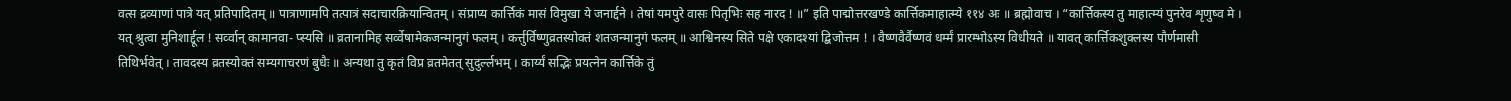वत्स द्रव्याणां पात्रे यत् प्रतिपादितम् ॥ पात्राणामपि तत्पात्रं सदाचारक्रियान्वितम् । संप्राप्य कार्त्तिकं मासं विमुखा ये जनार्द्दने । तेषां यमपुरे वासः पितृभिः सह नारद ! ॥” इति पाद्मोत्तरखण्डे कार्त्तिकमाहात्म्ये ११४ अः ॥ ब्रह्मोवाच । “कार्त्तिकस्य तु माहात्म्यं पुनरेव शृणुष्व मे । यत् श्रुत्वा मुनिशार्द्दूल ! सर्व्वान् कामानवा- प्स्यसि ॥ व्रतानामिह सर्व्वेषामेकजन्मानुगं फलम् । कर्त्तुर्विष्णुव्रतस्योक्तं शतजन्मानुगं फलम् ॥ आश्विनस्य सिते पक्षे एकादश्यां द्बिजोत्तम ! । वैष्णवैर्वैष्णवं धर्म्मं प्रारम्भोऽस्य विधीयते ॥ यावत् कार्त्तिकशुक्लस्य पौर्णमासी तिथिर्भवेत् । तावदस्य व्रतस्योक्तं सम्यगाचरणं बुधैः ॥ अन्यथा तु कृतं विप्र व्रतमेतत् सुदुर्ल्लभम् । कार्य्यं सद्भिः प्रयत्नेन कार्त्तिके तुं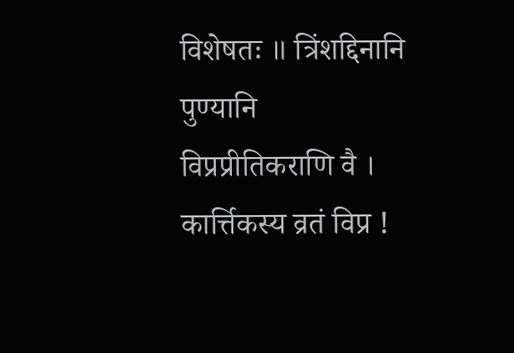विशेषतः ॥ त्रिंशद्दिनानि पुण्यानि विप्रप्रीतिकराणि वै । कार्त्तिकस्य व्रतं विप्र !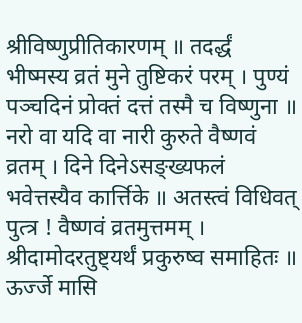श्रीविष्णुप्रीतिकारणम् ॥ तदर्द्धं भीष्मस्य व्रतं मुने तुष्टिकरं परम् । पुण्यं पञ्चदिनं प्रोक्तं दत्तं तस्मै च विष्णुना ॥ नरो वा यदि वा नारी कुरुते वैष्णवं व्रतम् । दिने दिनेऽसङ्ख्यफलं भवेत्तस्यैव कार्त्तिके ॥ अतस्त्वं विधिवत् पुत्त्र ! वैष्णवं व्रतमुत्तमम् । श्रीदामोदरतुष्ट्यर्थं प्रकुरुष्व समाहितः ॥ ऊर्ज्जे मासि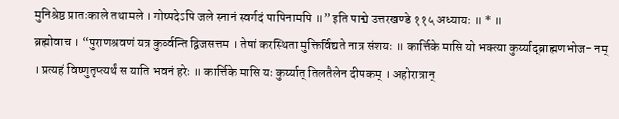मुनिश्रेष्ठ प्रातःकाले तथामले । गोष्पदेऽपि जले स्नानं स्वर्गदं पापिनामपि ॥” इति पाद्मे उत्तरखण्डे ११५ अध्यायः ॥ * ॥
ब्रह्मोवाच । “पुराणश्रवणं यत्र कुर्व्वन्ति द्विजसत्तम । तेषां करस्थिता मुक्तिर्विद्यते नात्र संशयः ॥ कार्त्तिके मासि यो भक्त्या कुर्य्याद्ब्राह्मणभोज- नम् । प्रत्यहं विष्णुतृप्त्यर्थं स याति भवनं हरेः ॥ कार्त्तिके मासि यः कुर्य्यात् तिलतैलेन दीपकम् । अहोरात्रान्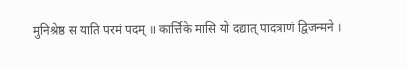मुनिश्रेष्ठ स याति परमं पदम् ॥ कार्त्तिके मासि यो दद्यात् पादत्राणं द्विजन्मने ।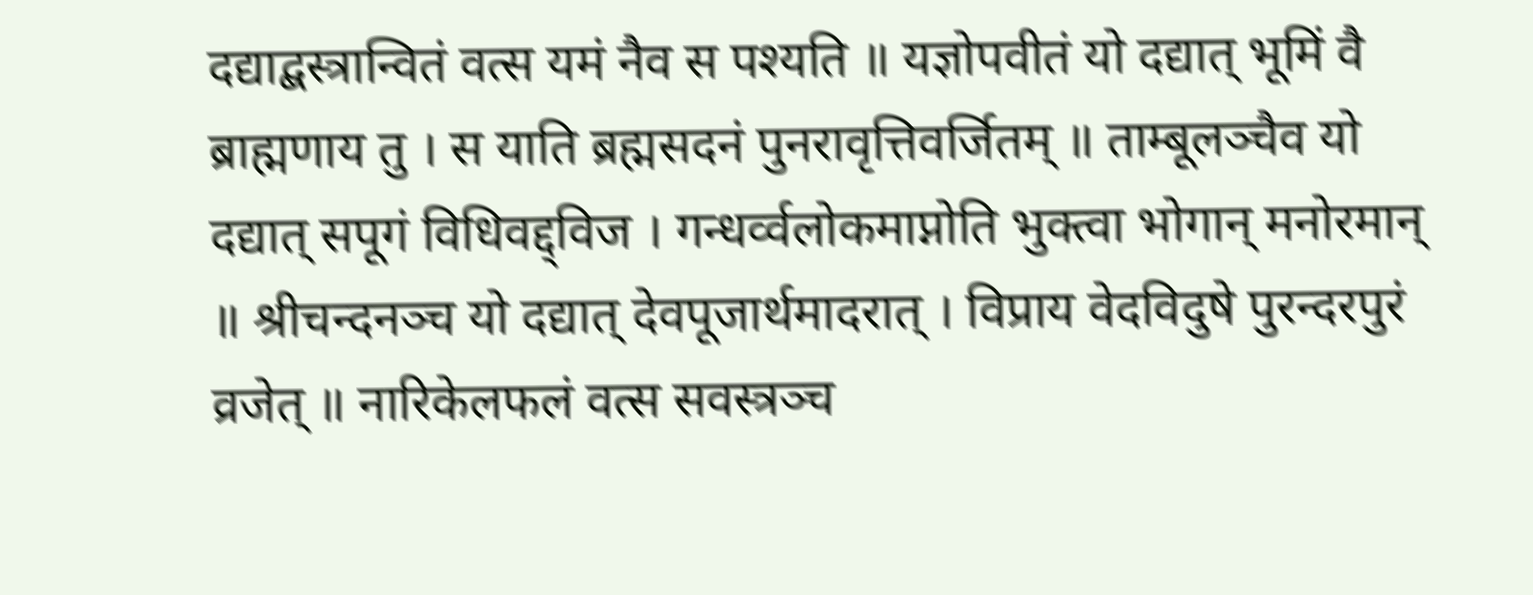दद्याद्बस्त्रान्वितं वत्स यमं नैव स पश्यति ॥ यज्ञोपवीतं यो दद्यात् भूमिं वै ब्राह्मणाय तु । स याति ब्रह्मसदनं पुनरावृत्तिवर्जितम् ॥ ताम्बूलञ्चैव यो दद्यात् सपूगं विधिवद्द्विज । गन्धर्व्वलोकमाप्नोति भुक्त्वा भोगान् मनोरमान् ॥ श्रीचन्दनञ्च यो दद्यात् देवपूजार्थमादरात् । विप्राय वेदविदुषे पुरन्दरपुरं व्रजेत् ॥ नारिकेलफलं वत्स सवस्त्रञ्च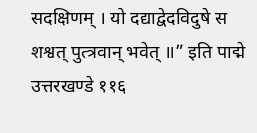सदक्षिणम् । यो दद्याद्वेदविदुषे स शश्वत् पुत्त्रवान् भवेत् ॥” इति पाद्मे उत्तरखण्डे ११६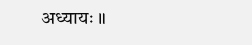अध्यायः ॥